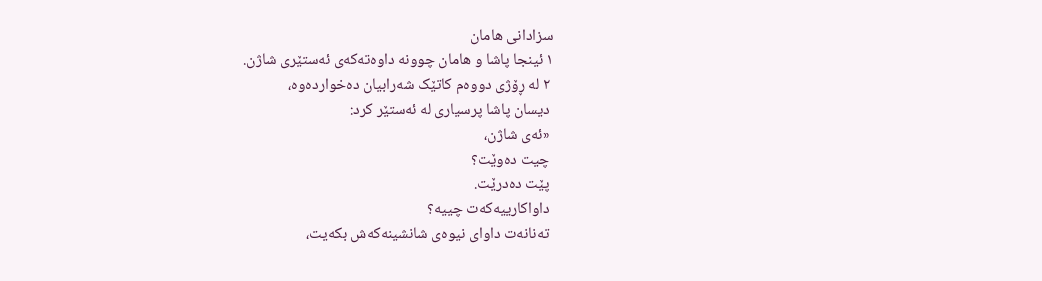سزادانی هامان
١ ئینجا پاشا و هامان چوونە داوەتەکەی ئەستێری شاژن.
 ٢ لە ڕۆژی دووەم کاتێک شەرابیان دەخواردەوە،
 دیسان پاشا پرسیاری لە ئەستێر کرد:
 «ئەی شاژن،
 چیت دەوێت؟
 پێت دەدرێت.
 داواکارییەکەت چییە؟
 تەنانەت داوای نیوەی شانشینەکەش بکەیت،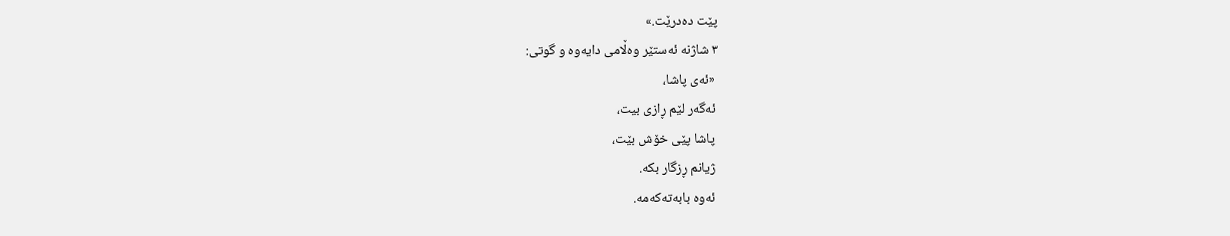پێت دەدرێت.»
٣ شاژنە ئەستێر وەڵامی دایەوە و گوتی:
 «ئەی پاشا،
 ئەگەر لێم ڕازی بیت،
 پاشا پێی خۆش بێت،
 ژیانم ڕزگار بکە.
 ئەوە بابەتەکەمە.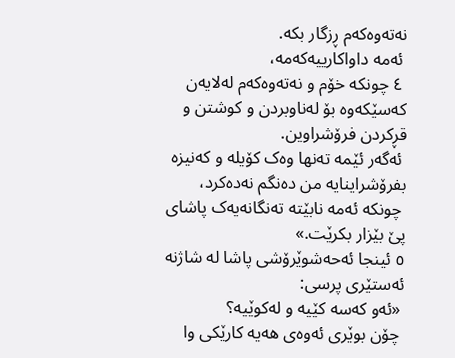نەتەوەکەم ڕزگار بکە.
 ئەمە داواکارییەکەمە،
 ٤ چونکە خۆم و نەتەوەکەم لەلایەن کەسێکەوە بۆ لەناوبردن و کوشتن و قڕکردن فرۆشراوین.
 ئەگەر ئێمە تەنها وەک کۆیلە و کەنیزە بفرۆشراینایە من دەنگم نەدەکرد،
 چونکە ئەمە نابێتە تەنگانەیەک پاشای پێ بێزار بکرێت.»
٥ ئینجا ئەحەشوێرۆشی پاشا لە شاژنە ئەستێری پرسی:
 «ئەو کەسە کێیە و لەکوێیە؟
 چۆن بوێری ئەوەی هەیە کارێکی وا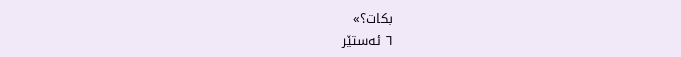بکات؟»
٦ ئەستێر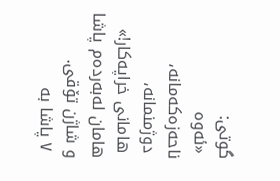گوتی:
 «ئەوە ناحەزەکەمانە،
 دوژمنمانە،
 هامانی خراپەکار!»
هامان لەبەردەم پاشا و شاژن تۆقی.
 ٧ پاشا بە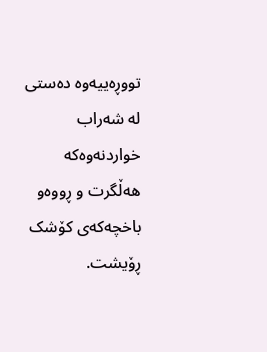تووڕەییەوە دەستی لە شەراب خواردنەوەکە هەڵگرت و ڕووەو باخچەکەی کۆشک ڕۆیشت.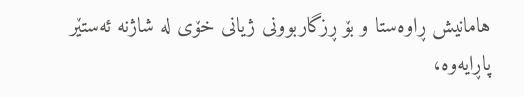هامانیش ڕاوەستا و بۆ ڕزگاربوونی ژیانی خۆی لە شاژنە ئەستێر پاڕایەوە،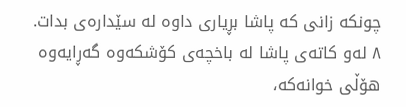چونکە زانی کە پاشا بڕیاری داوە لە سێدارەی بدات.
٨ لەو کاتەی پاشا لە باخچەی کۆشکەوە گەڕایەوە هۆڵی خوانەکە،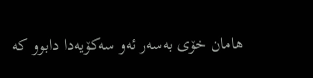هامان خۆی بەسەر ئەو سەکۆیەدا دابوو کە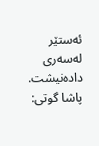ئەستێر لەسەری دادەنیشت.
پاشا گوتی: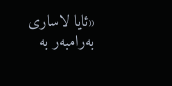«ئایا لاساری بەرامبەر بە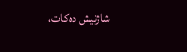شاژنیش دەکات،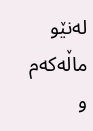لەنێو ماڵەکەم و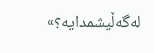لەگەڵیشمدایە؟»